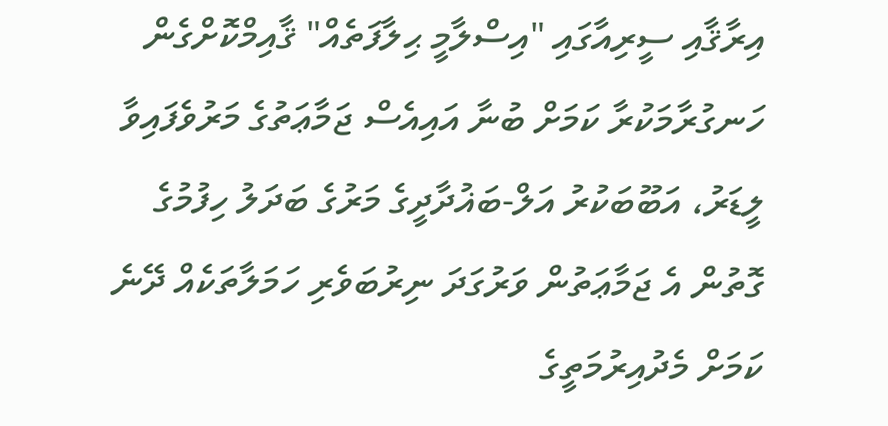އިރާޤާއި ސީރިއާގައި "އިސްލާމީ ޙިލާފަތެއް" ޤާއިމްކޮށްގެން ހަނގުރާމަކުރާ ކަމަށް ބުނާ އައިއެސް ޖަމާޢަތުގެ މަރުވެފައިވާ ލީޑަރު، އަބޫބަކުރު އަލް-ބަޣުދާދީގެ މަރުގެ ބަދަލު ހިފުމުގެ ގޮތުން އެ ޖަމާޢަތުން ވަރުގަދަ ނިރުބަވެރި ހަމަލާތަކެއް ދޭނެ ކަމަށް މެދުއިރުމަތީގެ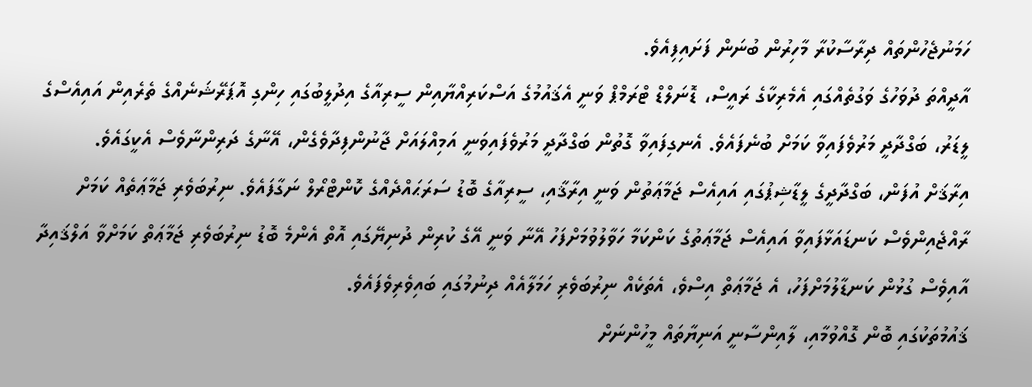ހަމަނުޖެހުންތައް ދިރާސާކުރާ މާހިރުން ބުނަން ފަށައިފިއެވެ.
އާދީއްތަ ދުވަހުގެ ވަގުތެއްގައި އެމެރިކާގެ ރައީސް، ޑޮނަލްޑް ޓްރަމްޕް ވަނީ އެޤައުމުގެ އަސްކަރިއްޔާއިން ސީރިއާގެ އިދުލީބުގައި ހިންގި އޮޕަރޭޝަނެއްގެ ތެރެއިން އައިއެސްގެ ލީޑަރު، ބަގްދާދީ މަރުވެފައިވާ ކަމަށް ބުނެފައެވެ. އެނގިފައިވާ ގޮތުން ބަގްދާދީ މަރުވެފައިވަނީ އަމިއްލައަށް ޖާނުންފިދާވެގެން، އޭނާގެ ދަރިންނާވެސް އެކީގައެވެ.
އިރާޤަށް އުފަން، ބަގްދާދީގެ ލީޑާޝިޕުގައި އައިއެސް ޖަމާޢަތުން ވަނީ އިރާޤާއި، ސީރިއާގެ ބޮޑު ސަރަޙައްދެއްގެ ކޮންޓްރޯލް ނަގާފައެވެ. ނިރުބަވެރި ޖަމާޢަތެއް ކަމަށް ރާއްޖެއިންވެސް ކަނޑައަޅާފައިވާ އައިއެސް ޖަމާޢަތުގެ ކަންކަމާ ހަވާލުވުމަށްފަހު އޭނާ ވަނީ އޭގެ ކުރިން ދުނިޔޭގައި އޮތް އެންމެ ބޮޑު ނިރުބަވެރި ޖަމާޢަތް ކަމަށްވާ އަލްޤައިދާ އާއިވެސް ގުޅުން ކަނޑާލުމަށްފަހު، އެ ޖަމާޢަތް އިސްވެ، އެތަކެއް ނިރުބަވެރި ހަމަލާއެއް ދިނުމުގައި ބައިވެރިވެފައެވެ.
ޤައުމުތަކުގައި ބޮން ގޮއްވުމާއި، ލާއިންސާނީ އަނިޔާތައް މީހުންނަށް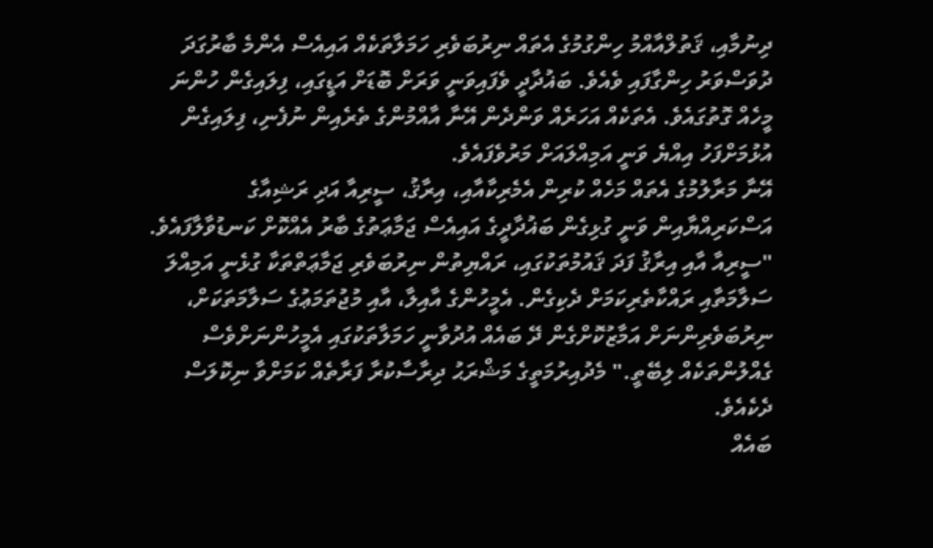ދިނުމާއި، ޤަތުލްއާއްމު ހިންގުމުގެ އެތައް ނިރުބަވެރި ހަމަލާތަކެއް އައިއެސް އެންމެ ބާރުގަދަ ދުވަސްވަރު ހިންގާފައި ވެއެވެ. ބަޣުދާދީ ވެފައިވަނީ ވަރަށް ބޮޑަށް އަޑީގައި، ފިލައިގެން ހުންނަ މީހެއް ގޮތުގައެވެ. އެތަކެއް އަހަރެއް ވަންދެން އޭނާ އާއްމުންގެ ތެރެއިން ނުފެނި، ފިލައިގެން އުޅުމަށްފަހު އިއްޔެ ވަނީ އަމިއްލައަށް މަރުވެފައެވެ.
އޭނާ މަރާލުމުގެ އެތައް މަހެއް ކުރިން އެމެރިކާއާއި، އިރާޤު، ސީރިއާ އަދި ރަޝިއާގެ އަސްކަރިއްޔާއިން ވަނީ ގުޅިގެން ބަޣުދާދީގެ އައިއެސް ޖަމާޢަތުގެ ބާރު އެއްކޮށް ކަނޑުވާލާފައެވެ. "ސީރިއާ އާއި އިރާޤު ފަދަ ޤައުމުތަކުގައި، ރައްޔިތުން ނިރުބަވެރި ޖަމާޢަތްތަކާ ގުޅެނީ އަމިއްލަ ސަލާމަތާއި ރައްކާތެރިކަމަށް ދެކިގެން. އެމީހުންގެ އާއިލާ، އާއި މުޖުތަމަޢުގެ ސަލާމަތަކަށް، ނިރުބަވެރިންނަށް އަމާޒުކޮށްގެން ދޭ ބައެއް އުދުވާނީ ހަމަލާތަކުގައި އެމީހުންނަށްވެސް ގެއްލުންތަކެއް ލިބޭތީ." މެދުއިރުމަތީގެ މަޝްރަޙު ދިރާސާކުރާ ފަރާތެއް ކަމަށްވާ ނިކޮލަސް ދެކެއެވެ.
ބައެއް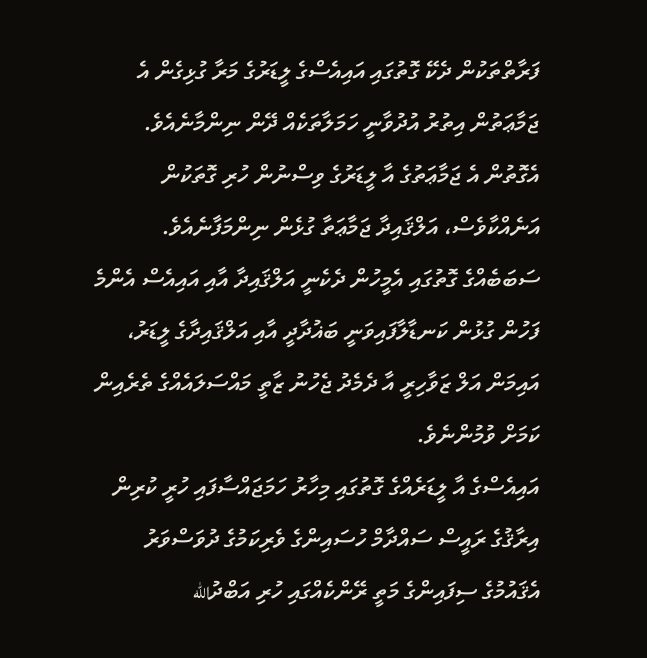ފަރާތްތަކުން ދެކޭ ގޮތުގައި އައިއެސްގެ ލީޑަރުގެ މަރާ ގުޅިގެން އެ ޖަމާޢަތުން އިތުރު އުދުވާނީ ހަމަލާތަކެއް ދޭން ނިންމާނެއެވެ. އެގޮތުން އެ ޖަމާޢަތުގެ އާ ލީޑަރުގެ ވިސްނުން ހުރި ގޮތަކުން އަނެއްކާވެސް، އަލްޤައިދާ ޖަމާޢަތާ ގުޅެން ނިންމަފާނެއެވެ. ސަބަބެއްގެ ގޮތުގައި އެމީހުން ދެކެނީ އަލްޤައިދާ އާއި އައިއެސް އެންމެ ފަހުން ގުޅުން ކަނޑާލާފައިވަނީ ބަޣުދާދީ އާއި އަލްޤައިދާގެ ލީޑަރު، އައިމަން އަލް ޒަވާހިރީ އާ ދެމެދު ޖެހުނު ޒާތީ މައްސަލައެއްގެ ތެރެއިން ކަމަށް ވުމުންނެވެ.
އައިއެސްގެ އާ ލީޑަރެއްގެ ގޮތުގައި މިހާރު ހަމަޖައްސާފައި ހުރީ ކުރިން އިރާޤުގެ ރައީސް ސައްދާމް ހުސައިންގެ ވެރިކަމުގެ ދުވަސްވަރު އެޤައުމުގެ ސިފައިންގެ މަތީ ރޭންކެއްގައި ހުރި އަބްދުالله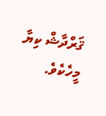ޤަރްދާޝް ކިޔާ މީހެކެވެ.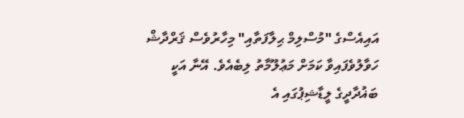އައިއެސްގެ "މުސްލިމް ޙިލާފަތާއި" މިހާރުވެސް ޤަރްދާޝް ހަވާލުވެފައިވާ ކަމަށް މަޢުލޫމާތު ލިބެއެވެ. އޭނާ އަކީ ބަޣުދާދީގެ ލީޑާޝިޕުގައި އެ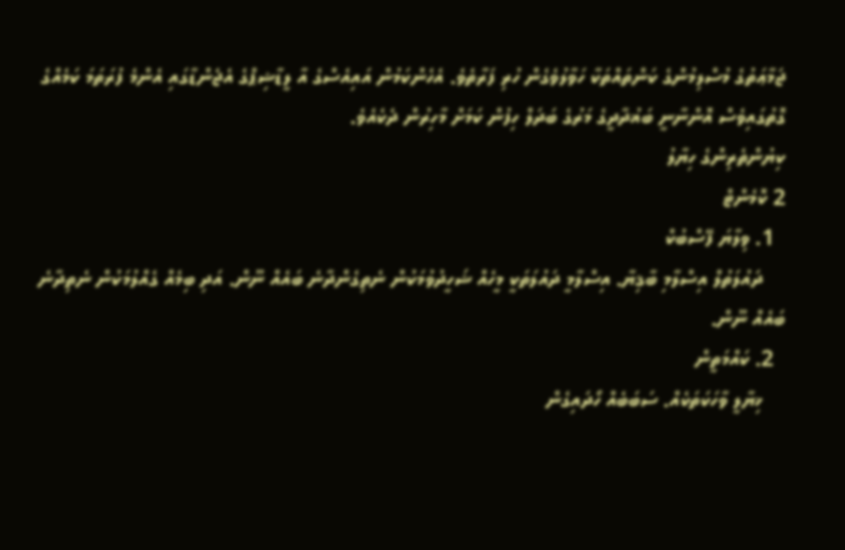ޖަމާޢަތުގެ މުސްލިމުންގެ ކަންތައްތަކާ ހަވާލުވެގެން ހުރި ފަރާތެވެ. އެހެންކަމުން އައިއެސްގެ އާ ލީޑާޝިޕްގެ އެޖެންޑާގައި އެންމެ ފުރަތަމަ ކަމެއްގެ ގޮތުގައިވެސް އޮންނާނީ ބަޣުދާދީގެ މަރުގެ ބަދަލް ހިފުން ކަމަށް މާހިރުން ދެކެއެވެ.
ކިޔުންތެރިންގެ ހިޔާލު
2 ކޮމެންޓް
  1. ވިލާޔަ ފޭސްބުކް
    ދައުލަތުލް އިސްލާމި ބާޤިޔާ. އިސްލާމީ ދައުލަތަކީ މީހެއް ޝަހީދުވުމަކުން ނެތިގެންދާނެ ބައެއް ނޫން. އަދި ބިމެއް ގެއްލުމަކުން ނެތިދާނެ ބައެއް ނޫން.
  2. ކައްމަތީން
    ޚިޔާލީ ވާހަކަތަކެއް. ސަބަބެއް ހޯދައިގެން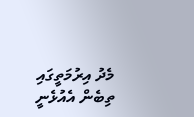މެދު އިރުމަތީގައި ތިބެން އެއުޅެނީ